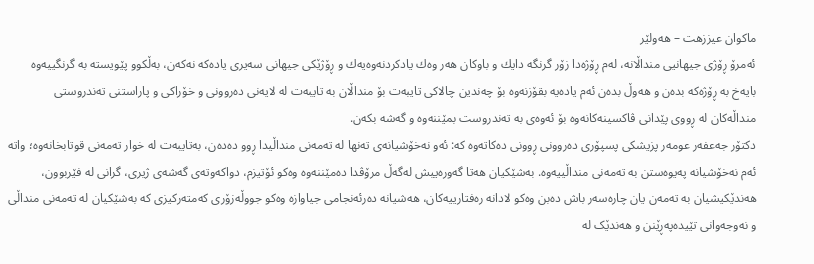ماكوان عيززهت – هەولێر
ئەمرۆ ڕۆژی جیهانیی منداڵانە، لەم ڕۆژەدا زۆر گرنگە دایك و باوكان هەر وەك یادكردنەوەیەك و ڕۆژێكی جیهانی سەیری یادەكە نەكەن، بەڵكوو پێویستە بە گرنگییەوە بایەخ بە ڕۆژەكە بدەن و هەوڵ بدەن ئەم یادەیە بقۆزنەوە بۆ چەندین چالاكی تایبەت بۆ منداڵان بە تایبەت لە لایەنی دەروونی و خۆراكی و پاراستنی تەندروستی منداڵەكان لە ڕووی پێدانی ڤاكسینەكانەوە بۆ ئەوەی بە تەندروست بمێننەوە و گەشە بكەن.
دكتۆر جەعفەر عومەر پزیشکی پسپۆری دەروونی ڕوونی دەكاتەوە كە: ئەو نەخۆشیانەی تەنها لە تەمەنی منداڵیدا ڕوو دەدەن، بەتایبەت لە خوار تەمەنی قوتابخانەوە؛ واتە ئەم نەخۆشیانە پەیوەستن بە تەمەنی منداڵییەوە. بەشێکیان هەتا گەورەییش لەگەڵ مرۆڤدا دەمێننەوە وەکو ئۆتیزم، دواکەوتەی گەشەی ژیری، گرانی لە فێربوون، هەندێکیشیان بە تەمەن یان چارەسەر باش دەبن وەکو لادانە رەفتارییەکان، هەشیانە دەرئەنجامی جیاوازە وەکو جووڵەزۆری کەمتەرکیزی کە بەشێکیان لە تەمەنی منداڵی و نەوجەوانی تێیدەپەڕێنن و هەندێک لە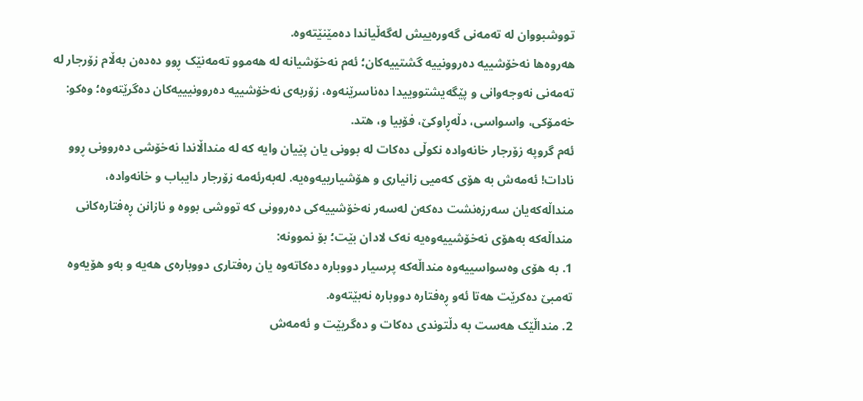تووشبووان لە تەمەنی گەورەییش لەگەڵیاندا دەمێنێتەوە.
هەروەها نەخۆشییە دەروونییە گشتییەکان؛ ئەم نەخۆشیانە لە هەموو تەمەنێک ڕوو دەدەن بەڵام زۆرجار لە تەمەنی نەوجەوانی و پێگەیشتووییدا دەناسرێنەوە، زۆربەی نەخۆشییە دەروونیییەکان دەگرێتەوە؛ وەکو: خەمۆکی، واسواسی، دڵەڕاوکێ، فۆبیا و، هتد.
ئەم گروپە زۆرجار خانەوادە نکوڵی دەکات لە بوونی یان پێیان وایە کە لە منداڵاندا نەخۆشی دەروونی ڕوو نادات! ئەمەش بە هۆی کەمیی زانیاری و هۆشیارییەوەیە. لەبەرئەمە زۆرجار دایباب و خانەوادە، منداڵەکەیان سەرزەنشت دەکەن لەسەر نەخۆشییەکی دەروونی کە تووشی بووە و نازانن ڕەفتارەکانی منداڵەکە بەهۆی نەخۆشییەوەیە نەک لادان بێت؛ بۆ نموونە:
1. بە هۆی وەسواسییەوە منداڵەکە پرسیار دووبارە دەکاتەوە یان رەفتاری دووبارەی هەیە و بەو هۆیەوە تەمبێ دەکرێت هەتا ئەو ڕەفتارە دووبارە نەبێتەوە.
2. منداڵێک هەست بە دڵتوندی دەکات و دەگریێت و ئەمەش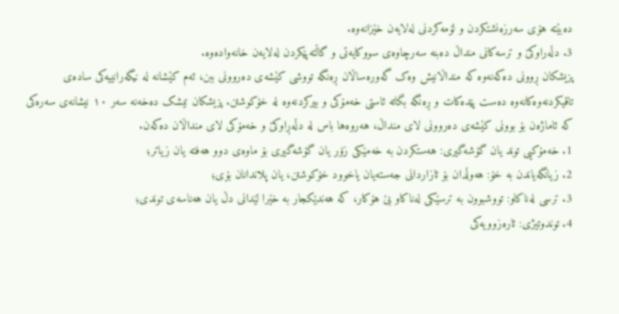دەبێتە هۆی سەرزەنشتکردن و لۆمەکردنی لەلایەن خێزانەوە.
3. دڵەراوکێ و ترسەکانی منداڵ دەبنە سەرچاوەی سووکایەتی و گاڵتەپێکردن لەلایەن خانەوادەوە.
پزیشكان ڕوونی دەكەنەوە كە منداڵانیش وەک گەورەساڵان ڕەنگە تووشی کێشەی دەروونی ببن، ئەم کێشانە لە نیگەرانییەکی سادەی تاقیکردنەوەکانەوە دەست پێدەکات و ڕەنگە بگاتە ئاستی خەمۆکی و بیرکردنەوە لە خۆکوشتن. پزیشكان تیشک دەخەنە سەر ١٠ نیشانەی سەرەکی کە ئاماژەن بۆ بوونی کێشەی دەروونی لای منداڵ، هەروەها باس لە دڵەڕاوکێ و خەمۆکی لای منداڵان دەکەن.
1. خەمۆکیی توند یان گۆشەگیری: هەستکردن بە خەمێکی زۆر یان گۆشەگیری بۆ ماوەی دوو هەفتە یان زیاتر؛
2. زیانگەیاندن بە خۆ: هەوڵدان بۆ ئازاردانی جەستەیان یاخوود خۆکوشتن، یان پلاندانان بۆی؛
3. ترسی لەناکاو: تووشبوون بە ترسێکی لەناکاو بێ هۆکار، کە هەندێکجار بە خێرا لێدانی دڵ یان هەناسەی توندی؛
4. توندوتیژی: ئارەزوویەکی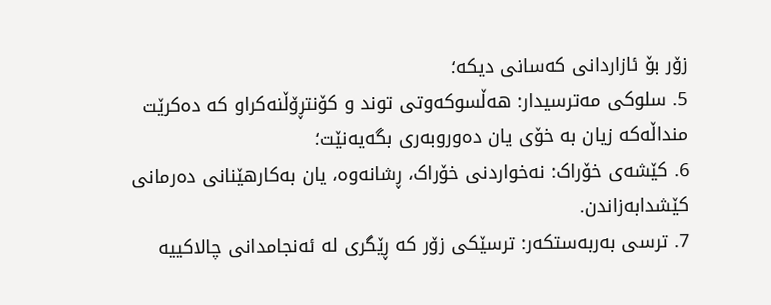زۆر بۆ ئازاردانی کەسانی دیکە؛
5. سلوکی مەترسیدار: هەڵسوکەوتی توند و کۆنتڕۆڵنەکراو کە دەکرێت منداڵەکە زیان بە خۆی یان دەوروبەری بگەیەنێت؛
6. کێشەی خۆراک: نەخواردنی خۆراک، ڕشانەوە، یان بەکارهێنانی دەرمانی کێشدابەزاندن.
7. ترسی بەربەستکەر: ترسێکی زۆر کە ڕێگری لە ئەنجامدانی چالاکییە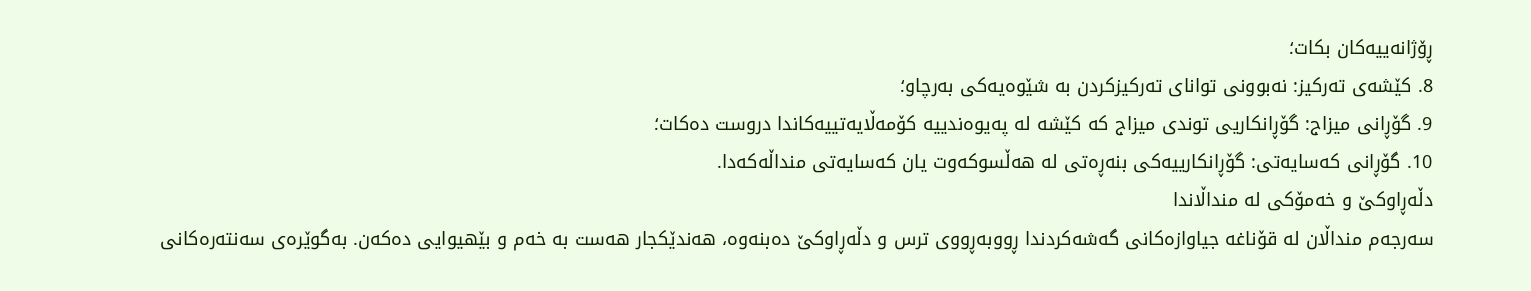ڕۆژانەییەکان بکات؛
8. کێشەی تەرکیز: نەبوونی توانای تەرکیزکردن بە شێوەیەکی بەرچاو؛
9. گۆڕانی میزاج: گۆڕانکاریی توندی میزاج کە کێشە لە پەیوەندییە کۆمەڵایەتییەکاندا دروست دەکات؛
10. گۆڕانی کەسایەتی: گۆڕانکارییەکی بنەڕەتی لە هەڵسوکەوت یان کەسایەتی منداڵەکەدا.
دڵەڕاوکێ و خەمۆکی لە منداڵاندا
سەرجەم منداڵان لە قۆناغە جیاوازەکانی گەشەکردندا ڕووبەڕووی ترس و دڵەڕاوکێ دەبنەوە، هەندێکجار هەست بە خەم و بێهیوایی دەکەن. بەگوێرەی سەنتەرەکانی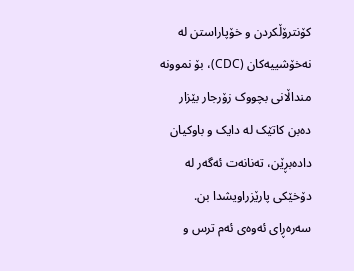کۆنترۆڵکردن و خۆپاراستن لە نەخۆشییەکان (CDC)، بۆ نموونە منداڵانی بچووک زۆرجار بێزار دەبن کاتێک لە دایک و باوکیان دادەبڕێن، تەنانەت ئەگەر لە دۆخێکی پارێزراویشدا بن.
سەرەڕای ئەوەی ئەم ترس و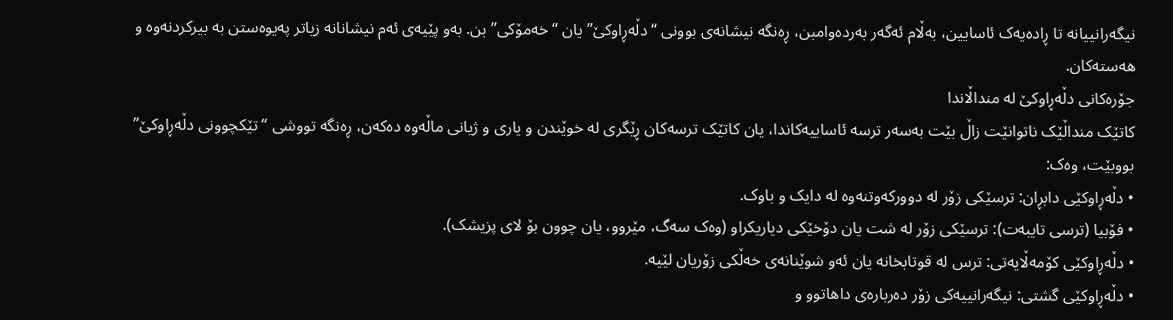نیگەرانییانە تا ڕادەیەک ئاسایین، بەڵام ئەگەر بەردەوامبن، ڕەنگە نیشانەی بوونی “دڵەڕاوکێ” یان “خەمۆکی” بن. بەو پێیەی ئەم نیشانانە زیاتر پەیوەستن بە بیرکردنەوە و هەستەکان.
جۆرەکانی دڵەڕاوکێ لە منداڵاندا
کاتێک منداڵێک ناتوانێت زاڵ بێت بەسەر ترسە ئاساییەکاندا، یان کاتێک ترسەکان ڕێگری لە خوێندن و یاری و ژیانی ماڵەوە دەکەن، ڕەنگە تووشی “تێکچوونی دڵەڕاوکێ” بووبێت، وەک:
• دڵەڕاوکێی دابڕان: ترسێکی زۆر لە دوورکەوتنەوە لە دایک و باوک.
• فۆبیا (ترسی تایبەت): ترسێکی زۆر لە شت یان دۆخێکی دیاریکراو (وەک سەگ، مێروو، یان چوون بۆ لای پزیشک).
• دڵەڕاوکێی کۆمەڵایەتی: ترس لە قوتابخانە یان ئەو شوێنانەی خەڵکی زۆریان لێیە.
• دڵەڕاوکێی گشتی: نیگەرانییەکی زۆر دەربارەی داهاتوو و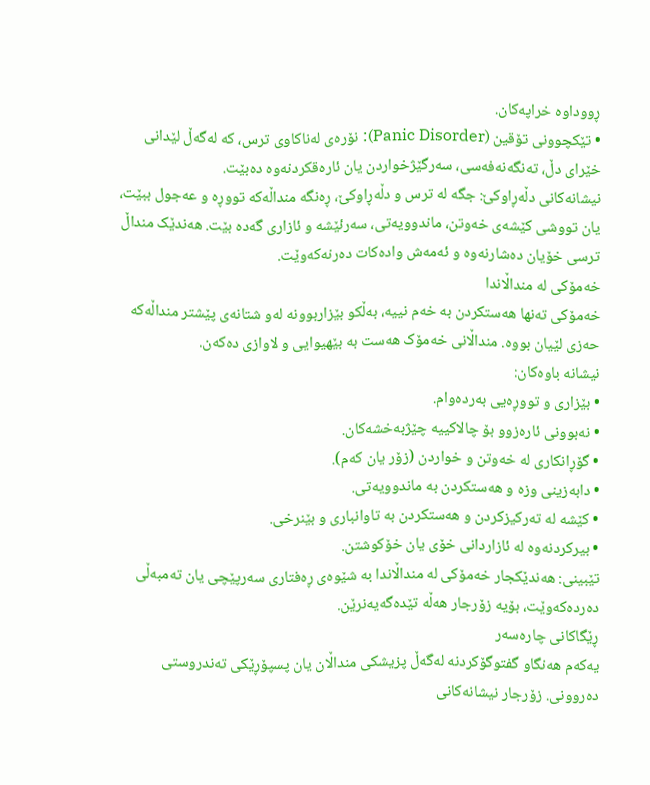ڕووداوە خراپەکان.
• تێکچوونی تۆقین (Panic Disorder): نۆرەی لەناکاوی ترس، کە لەگەڵ لێدانی خێرای دڵ، تەنگەنەفەسی، سەرگێژخواردن یان ئارەقکردنەوە دەبێت.
نیشانەکانی دڵەڕاوکێ: جگە لە ترس و دڵەڕاوکێ، ڕەنگە منداڵەکە تووڕە و عەجول ببێت، یان تووشی کێشەی خەوتن، ماندوویەتی، سەرئێشە و ئازاری گەدە بێت. هەندێک منداڵ ترسی خۆیان دەشارنەوە و ئەمەش وادەکات دەرنەکەوێت.
خەمۆکی لە منداڵاندا
خەمۆکی تەنها هەستکردن بە خەم نییە، بەڵکو بێزاربوونە لەو شتانەی پێشتر منداڵەکە حەزی لێیان بووە. منداڵانی خەمۆک هەست بە بێهیوایی و لاوازی دەکەن.
نیشانە باوەکان:
• بێزاری و تووڕەیی بەردەوام.
• نەبوونی ئارەزوو بۆ چالاکییە چێژبەخشەکان.
• گۆڕانکاری لە خەوتن و خواردن (زۆر یان کەم).
• دابەزینی وزە و هەستکردن بە ماندوویەتی.
• کێشە لە تەرکیزکردن و هەستکردن بە تاوانباری و بێنرخی.
• بیرکردنەوە لە ئازاردانی خۆی یان خۆکوشتن.
تێبینی: هەندێکجار خەمۆکی لە منداڵاندا بە شێوەی ڕەفتاری سەرپێچی یان تەمبەڵی دەردەکەوێت، بۆیە زۆرجار هەڵە تێدەگەیەنرێن.
ڕێگاکانی چارەسەر
یەکەم هەنگاو گفتوگۆکردنە لەگەڵ پزیشکی منداڵان یان پسپۆڕێکی تەندروستی دەروونی. زۆرجار نیشانەکانی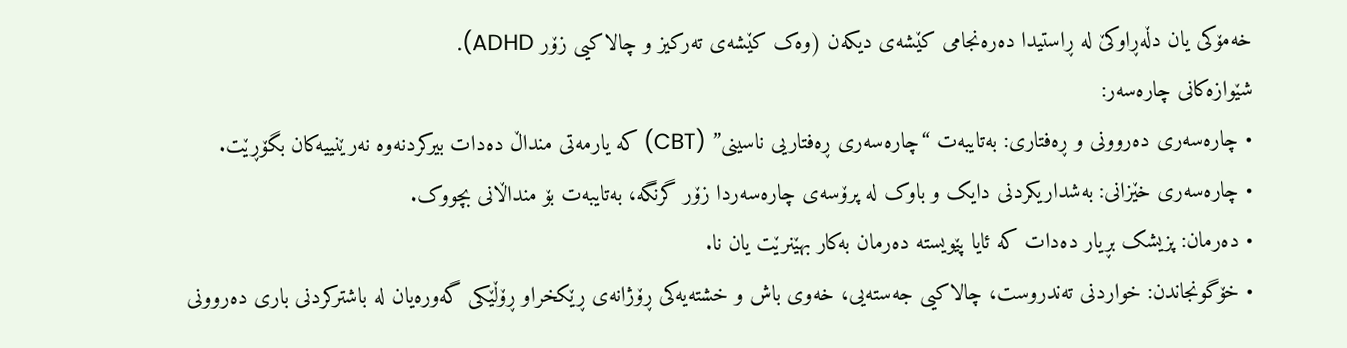خەمۆکی یان دڵەڕاوکێ لە ڕاستیدا دەرەنجامی کێشەی دیکەن (وەک کێشەی تەرکیز و چالاکیی زۆر ADHD).
شێوازەکانی چارەسەر:
• چارەسەری دەروونی و ڕەفتاری: بەتایبەت “چارەسەری ڕەفتاریی ناسینی” (CBT) کە یارمەتی منداڵ دەدات بیرکردنەوە نەرێنییەکان بگۆڕێت.
• چارەسەری خێزانی: بەشداریکردنی دایک و باوک لە پرۆسەی چارەسەردا زۆر گرنگە، بەتایبەت بۆ منداڵانی بچووک.
• دەرمان: پزیشک بڕیار دەدات کە ئایا پێویستە دەرمان بەکار بهێنرێت یان نا.
• خۆگونجاندن: خواردنی تەندروست، چالاکیی جەستەیی، خەوی باش و خشتەیەکی ڕۆژانەی ڕێکخراو ڕۆڵێکی گەورەیان لە باشترکردنی باری دەروونی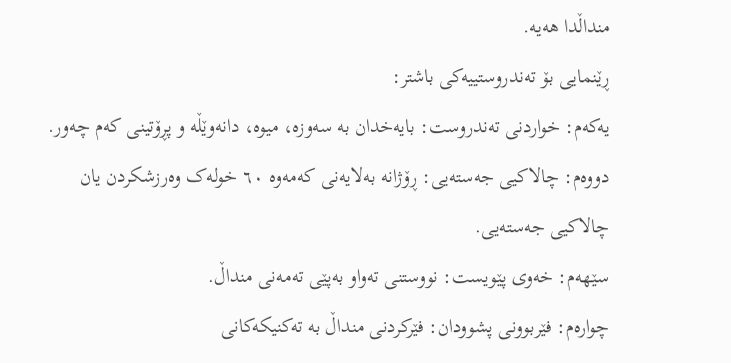منداڵدا هەیە.
ڕێنمایی بۆ تەندروستییەکی باشتر:
یەكەم: خواردنی تەندروست: بایەخدان بە سەوزە، میوە، دانەوێڵە و پڕۆتینی کەم چەور.
دووەم: چالاکیی جەستەیی: ڕۆژانە بەلایەنی کەمەوە ٦٠ خولەک وەرزشکردن یان چالاکیی جەستەیی.
سێهەم: خەوی پێویست: نووستنی تەواو بەپێی تەمەنی منداڵ.
چوارەم: فێربوونی پشوودان: فێرکردنی منداڵ بە تەکنیکەکانی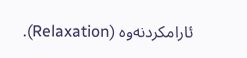ئارامکردنەوە (Relaxation).